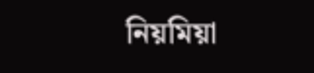নিয়মিয়া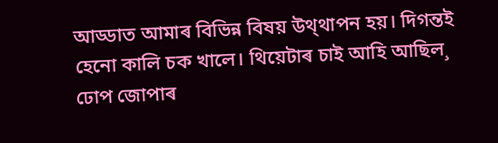আড্ডাত আমাৰ বিভিন্ন বিষয় উথ্থাপন হয়। দিগন্তই হেনো কালি চক খালে। থিয়েটাৰ চাই আহি আছিল¸ ঢোপ জোপাৰ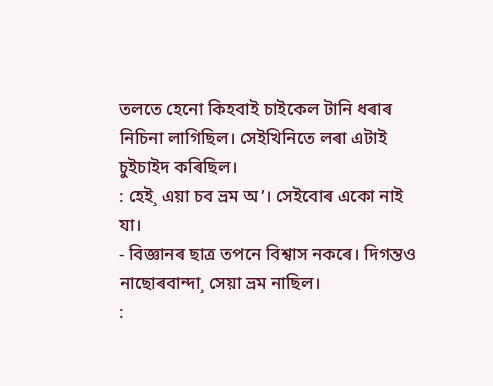তলতে হেনো কিহবাই চাইকেল টানি ধৰাৰ নিচিনা লাগিছিল। সেইখিনিতে লৰা এটাই চুইচাইদ কৰিছিল।
: হেই¸ এয়া চব ভ্ৰম অ’। সেইবোৰ একো নাই যা।
- বিজ্ঞানৰ ছাত্ৰ তপনে বিশ্বাস নকৰে। দিগন্তও নাছোৰবান্দা¸ সেয়া ভ্ৰম নাছিল।
: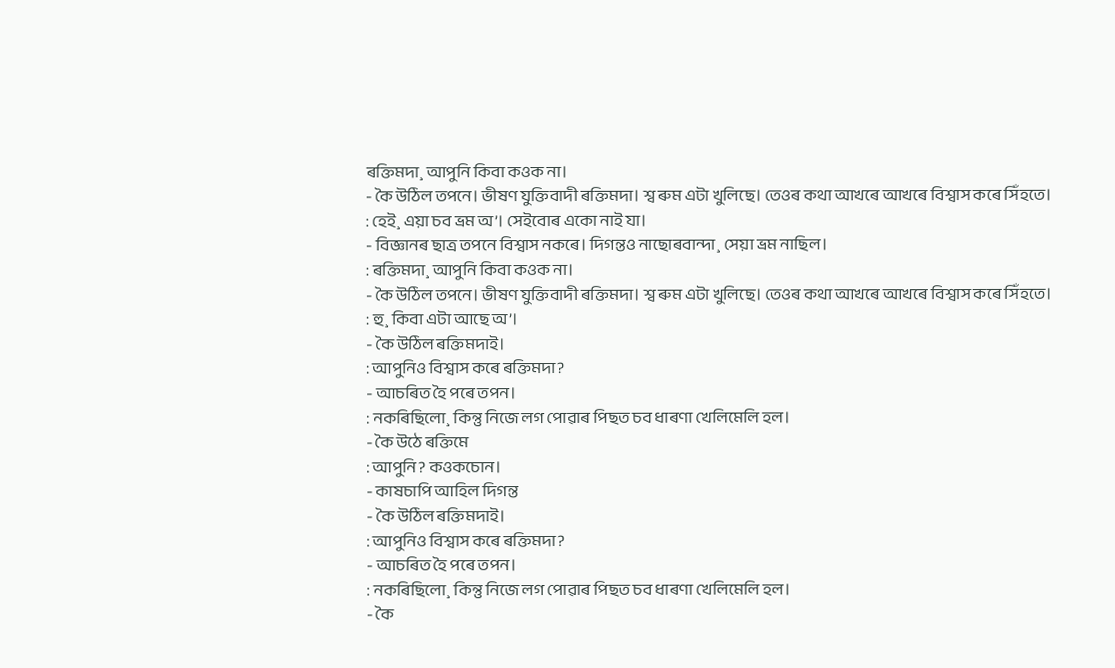ৰক্তিমদা¸ আপুনি কিবা কওক না।
- কৈ উঠিল তপনে। ভীষণ যুক্তিবাদী ৰক্তিমদা। শ্ব ৰুম এটা খুলিছে। তেওৰ কথা আখৰে আখৰে বিশ্বাস কৰে সিঁহতে।
: হেই¸ এয়া চব ভ্ৰম অ’। সেইবোৰ একো নাই যা।
- বিজ্ঞানৰ ছাত্ৰ তপনে বিশ্বাস নকৰে। দিগন্তও নাছোৰবান্দা¸ সেয়া ভ্ৰম নাছিল।
: ৰক্তিমদা¸ আপুনি কিবা কওক না।
- কৈ উঠিল তপনে। ভীষণ যুক্তিবাদী ৰক্তিমদা। শ্ব ৰুম এটা খুলিছে। তেওৰ কথা আখৰে আখৰে বিশ্বাস কৰে সিঁহতে।
: হু¸ কিবা এটা আছে অ’।
- কৈ উঠিল ৰক্তিমদাই।
: আপুনিও বিশ্বাস কৰে ৰক্তিমদা?
- আচৰিত হৈ পৰে তপন।
: নকৰিছিলো¸ কিন্তু নিজে লগ পোৱাৰ পিছত চব ধাৰণা খেলিমেলি হল।
- কৈ উঠে ৰক্তিমে
: আপুনি? কওকচোন।
- কাষচাপি আহিল দিগন্ত
- কৈ উঠিল ৰক্তিমদাই।
: আপুনিও বিশ্বাস কৰে ৰক্তিমদা?
- আচৰিত হৈ পৰে তপন।
: নকৰিছিলো¸ কিন্তু নিজে লগ পোৱাৰ পিছত চব ধাৰণা খেলিমেলি হল।
- কৈ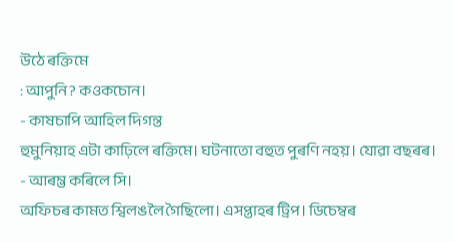উঠে ৰক্তিমে
: আপুনি? কওকচোন।
- কাষচাপি আহিল দিগন্ত
হুমুনিয়াহ এটা কাঢ়িলে ৰক্তিমে। ঘটনাতো বহুত পুৰণি নহয়। যোৱা বছৰৰ। - আৰম্ভ কৰিলে সি।
অফিচৰ কামত শ্বিলঙলৈ গৈছিলো। এসপ্তাহৰ ট্ৰিপ। ডিচেম্বৰ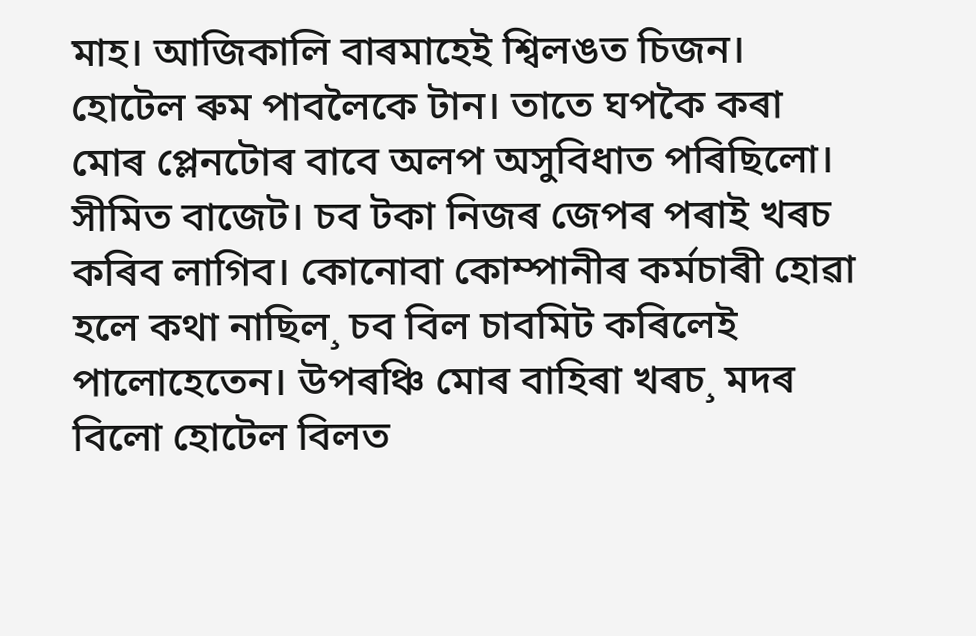মাহ। আজিকালি বাৰমাহেই শ্বিলঙত চিজন। হোটেল ৰুম পাবলৈকে টান। তাতে ঘপকৈ কৰা মোৰ প্লেনটোৰ বাবে অলপ অসুবিধাত পৰিছিলো। সীমিত বাজেট। চব টকা নিজৰ জেপৰ পৰাই খৰচ কৰিব লাগিব। কোনোবা কোম্পানীৰ কৰ্মচাৰী হোৱা হলে কথা নাছিল¸ চব বিল চাবমিট কৰিলেই পালোহেতেন। উপৰঞ্চি মোৰ বাহিৰা খৰচ¸ মদৰ বিলো হোটেল বিলত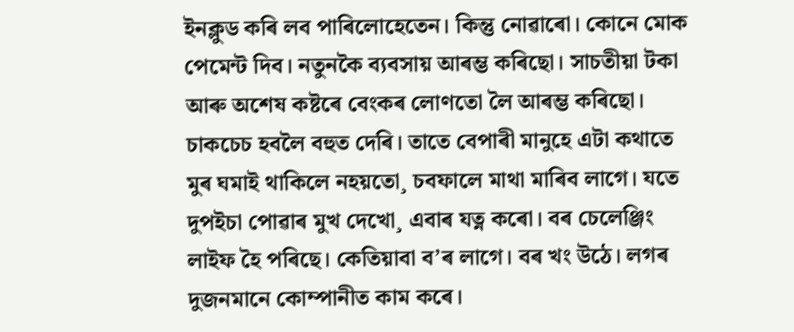ইনক্লুড কৰি লব পাৰিলোহেতেন। কিন্তু নোৱাৰো। কোনে মোক পেমেন্ট দিব। নতুনকৈ ব্যবসায় আৰম্ভ কৰিছো। সাচতীয়া টকা আৰু অশেষ কষ্টৰে বেংকৰ লোণতো লৈ আৰম্ভ কৰিছো। চাকচেচ হবলৈ বহুত দেৰি। তাতে বেপাৰী মানুহে এটা কথাতে মুৰ ঘমাই থাকিলে নহয়তো¸ চবফালে মাথা মাৰিব লাগে। যতে দুপইচা পোৱাৰ মুখ দেখো¸ এবাৰ যত্ন কৰো। বৰ চেলেঞ্জিং লাইফ হৈ পৰিছে। কেতিয়াবা ব’ৰ লাগে। বৰ খং উঠে। লগৰ দুজনমানে কোম্পানীত কাম কৰে।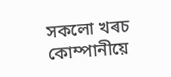সকলো খৰচ কোম্পানীয়ে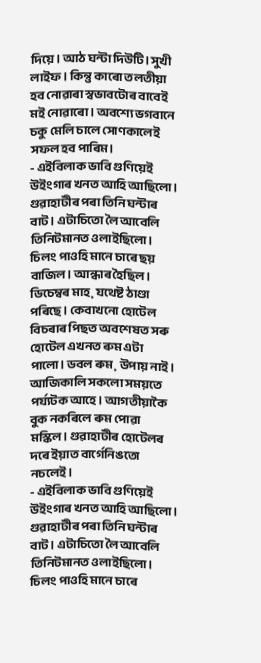দিয়ে। আঠ ঘন্টা দিউটি। সুখী লাইফ। কিন্তু কাৰো তলতীয়া হব নোৱাৰা স্বভাবটোৰ বাবেই মই নোৱাৰো। অবশ্যে ভগবানে চকু মেলি চালে সোণকালেই সফল হব পাৰিম।
- এইবিলাক ভাবি গুণিয়েই উইংগাৰ খনত আহি আছিলো। গুৱাহাটীৰ পৰা তিনি ঘন্টাৰ বাট। এটাচিতো লৈ আবেলি তিনিটমানত ওলাইছিলো। চিলং পাওহি মানে চাৰে ছয় বাজিল। আন্ধাৰ হৈছিল। ডিচেম্বৰ মাহ¸ যথেষ্ট ঠাণ্ডা পৰিছে। কেবাখনো হোটেল বিচৰাৰ পিছত অবশেষত সৰু হোটেল এখনত ৰুম এটা পালো। ডবল ৰুম¸ উপায় নাই। আজিকালি সকলো সময়তে পৰ্য্যটক আহে। আগতীয়াকৈ বুক নকৰিলে ৰুম পোৱা মস্কিল। গুৱাহাটীৰ হোটেলৰ দৰে ইয়াত বাৰ্গেনিঙতো নচলেই।
- এইবিলাক ভাবি গুণিয়েই উইংগাৰ খনত আহি আছিলো। গুৱাহাটীৰ পৰা তিনি ঘন্টাৰ বাট। এটাচিতো লৈ আবেলি তিনিটমানত ওলাইছিলো। চিলং পাওহি মানে চাৰে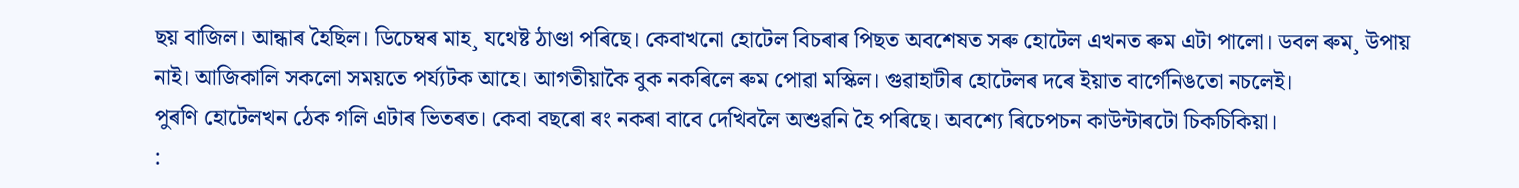ছয় বাজিল। আন্ধাৰ হৈছিল। ডিচেম্বৰ মাহ¸ যথেষ্ট ঠাণ্ডা পৰিছে। কেবাখনো হোটেল বিচৰাৰ পিছত অবশেষত সৰু হোটেল এখনত ৰুম এটা পালো। ডবল ৰুম¸ উপায় নাই। আজিকালি সকলো সময়তে পৰ্য্যটক আহে। আগতীয়াকৈ বুক নকৰিলে ৰুম পোৱা মস্কিল। গুৱাহাটীৰ হোটেলৰ দৰে ইয়াত বাৰ্গেনিঙতো নচলেই।
পুৰণি হোটেলখন ঠেক গলি এটাৰ ভিতৰত। কেবা বছৰো ৰং নকৰা বাবে দেখিবলৈ অশুৱনি হৈ পৰিছে। অবশ্যে ৰিচেপচন কাউন্টাৰটো চিকচিকিয়া।
: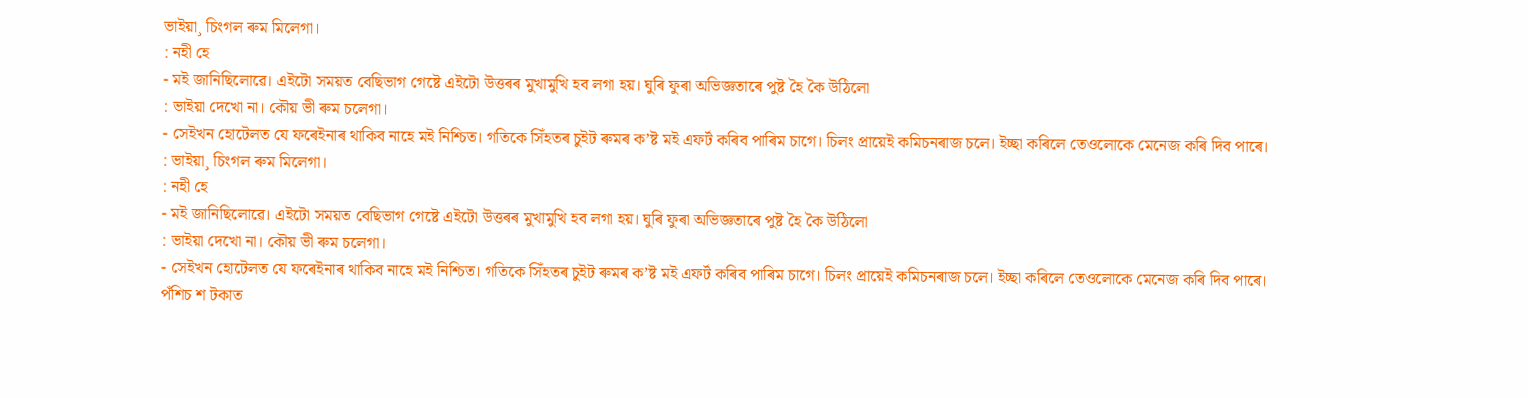ভাইয়া¸ চিংগল ৰুম মিলেগা।
: নহী হে
- মই জানিছিলোৱে। এইটো সময়ত বেছিভাগ গেষ্টে এইটো উত্তৰৰ মুখামুখি হব লগা হয়। ঘুৰি ফুৰা অভিজ্ঞতাৰে পুষ্ট হৈ কৈ উঠিলো
: ভাইয়া দেখো না। কৌয় ভী ৰুম চলেগা।
- সেইখন হোটেলত যে ফৰেইনাৰ থাকিব নাহে মই নিশ্চিত। গতিকে সিঁহতৰ চুইট ৰুমৰ ক’ষ্ট মই এফৰ্ট কৰিব পাৰিম চাগে। চিলং প্ৰায়েই কমিচনৰাজ চলে। ইচ্ছা কৰিলে তেওলোকে মেনেজ কৰি দিব পাৰে।
: ভাইয়া¸ চিংগল ৰুম মিলেগা।
: নহী হে
- মই জানিছিলোৱে। এইটো সময়ত বেছিভাগ গেষ্টে এইটো উত্তৰৰ মুখামুখি হব লগা হয়। ঘুৰি ফুৰা অভিজ্ঞতাৰে পুষ্ট হৈ কৈ উঠিলো
: ভাইয়া দেখো না। কৌয় ভী ৰুম চলেগা।
- সেইখন হোটেলত যে ফৰেইনাৰ থাকিব নাহে মই নিশ্চিত। গতিকে সিঁহতৰ চুইট ৰুমৰ ক’ষ্ট মই এফৰ্ট কৰিব পাৰিম চাগে। চিলং প্ৰায়েই কমিচনৰাজ চলে। ইচ্ছা কৰিলে তেওলোকে মেনেজ কৰি দিব পাৰে।
পঁশিচ শ টকাত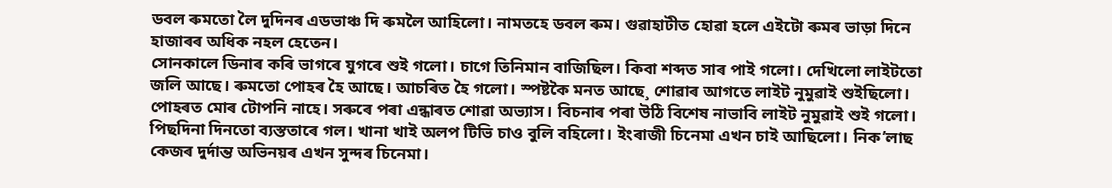ডবল ৰুমতো লৈ দুদিনৰ এডভাঞ্চ দি ৰুমলৈ আহিলো। নামতহে ডবল ৰুম। গুৱাহাটীত হোৱা হলে এইটো ৰুমৰ ভাড়া দিনে হাজাৰৰ অধিক নহল হেতেন।
সোনকালে ডিনাৰ কৰি ভাগৰে যুগৰে শুই গলো। চাগে তিনিমান বাজিছিল। কিবা শব্দত সাৰ পাই গলো। দেখিলো লাইটতো জলি আছে। ৰুমতো পোহৰ হৈ আছে। আচৰিত হৈ গলো। স্পষ্টকৈ মনত আছে¸ শোৱাৰ আগতে লাইট নুমুৱাই শুইছিলো। পোহৰত মোৰ টোপনি নাহে। সৰুৰে পৰা এন্ধাৰত শোৱা অভ্যাস। বিচনাৰ পৰা উঠি বিশেষ নাভাবি লাইট নুমুৱাই শুই গলো। পিছদিনা দিনতো ব্যস্ততাৰে গল। খানা খাই অলপ টিভি চাও বুলি বহিলো। ইংৰাজী চিনেমা এখন চাই আছিলো। নিক’লাছ কেজৰ দুৰ্দান্ত অভিনয়ৰ এখন সুন্দৰ চিনেমা।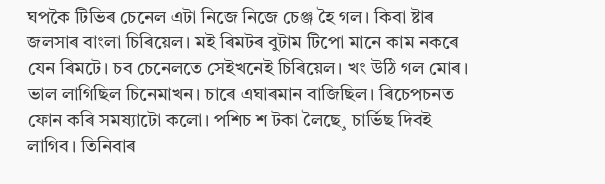ঘপকৈ টিভিৰ চেনেল এটা নিজে নিজে চেঞ্জ হৈ গল। কিবা ষ্টাৰ জলসাৰ বাংলা চিৰিয়েল। মই ৰিমটৰ বুটাম টিপো মানে কাম নকৰে যেন ৰিমটে। চব চেনেলতে সেইখনেই চিৰিয়েল। খং উঠি গল মোৰ। ভাল লাগিছিল চিনেমাখন। চাৰে এঘাৰমান বাজিছিল। ৰিচেপচনত ফোন কৰি সমষ্যাটো কলো। পশিচ শ টকা লৈছে¸ চাৰ্ভিছ দিবই লাগিব। তিনিবাৰ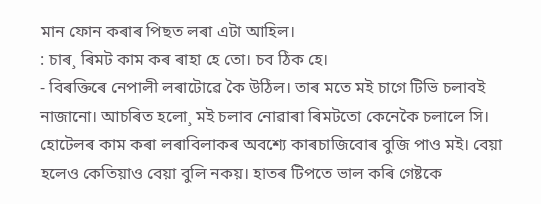মান ফোন কৰাৰ পিছত লৰা এটা আহিল।
: চাৰ¸ ৰিমট কাম কৰ ৰাহা হে তো। চব ঠিক হে।
- বিৰক্তিৰে নেপালী লৰাটোৱে কৈ উঠিল। তাৰ মতে মই চাগে টিভি চলাবই নাজানো। আচৰিত হলো¸ মই চলাব নোৱাৰা ৰিমটতো কেনেকৈ চলালে সি। হোটেলৰ কাম কৰা লৰাবিলাকৰ অবশ্যে কাৰচাজিবোৰ বুজি পাও মই। বেয়া হলেও কেতিয়াও বেয়া বুলি নকয়। হাতৰ টিপতে ভাল কৰি গেষ্টকে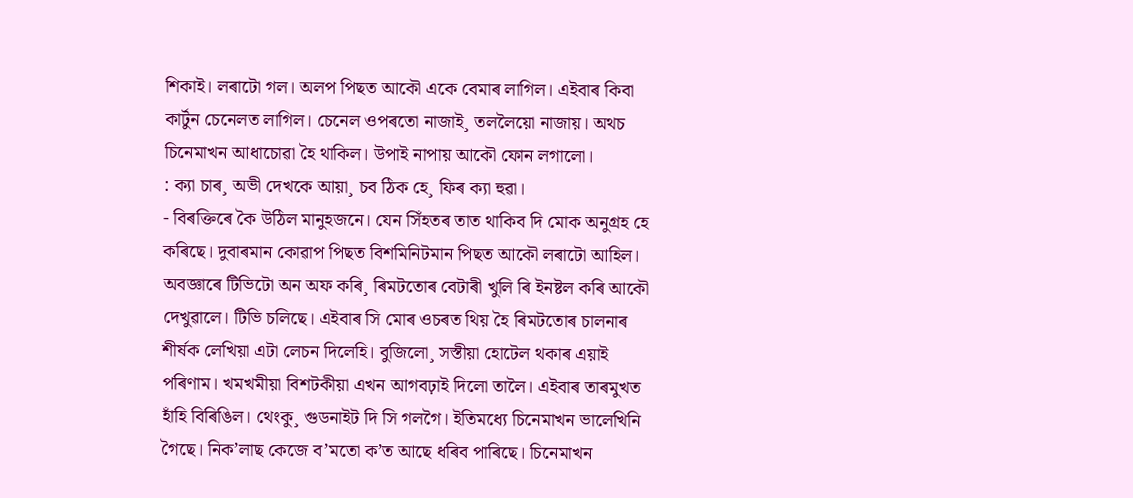শিকাই। লৰাটো গল। অলপ পিছত আকৌ একে বেমাৰ লাগিল। এইবাৰ কিবা কাৰ্টুন চেনেলত লাগিল। চেনেল ওপৰতো নাজাই¸ তললৈয়ো নাজায়। অথচ চিনেমাখন আধাচোৱা হৈ থাকিল। উপাই নাপায় আকৌ ফোন লগালো।
: ক্যা চাৰ¸ অভী দেখকে আয়া¸ চব ঠিক হে¸ ফিৰ ক্যা হুৱা।
- বিৰক্তিৰে কৈ উঠিল মানুহজনে। যেন সিঁহতৰ তাত থাকিব দি মোক অনুগ্ৰহ হে কৰিছে। দুবাৰমান কোৱাপ পিছত বিশমিনিটমান পিছত আকৌ লৰাটো আহিল। অবজ্ঞাৰে টিভিটো অন অফ কৰি¸ ৰিমটতোৰ বেটাৰী খুলি ৰি ইনষ্টল কৰি আকৌ দেখুৱালে। টিভি চলিছে। এইবাৰ সি মোৰ ওচৰত থিয় হৈ ৰিমটতোৰ চালনাৰ শীৰ্ষক লেখিয়া এটা লেচন দিলেহি। বুজিলো¸ সস্তীয়া হোটেল থকাৰ এয়াই পৰিণাম। খমখমীয়া বিশটকীয়া এখন আগবঢ়াই দিলো তালৈ। এইবাৰ তাৰমুখত হাঁহি বিৰিঙিল। থেংকু¸ গুডনাইট দি সি গলগৈ। ইতিমধ্যে চিনেমাখন ভালেখিনি গৈছে। নিক’লাছ কেজে ব’মতো ক’ত আছে ধৰিব পাৰিছে। চিনেমাখন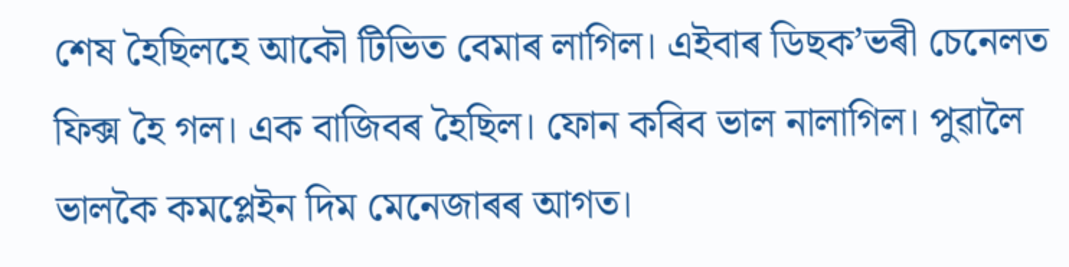শেষ হৈছিলহে আকৌ টিভিত বেমাৰ লাগিল। এইবাৰ ডিছক’ভৰী চেনেলত ফিক্স হৈ গল। এক বাজিবৰ হৈছিল। ফোন কৰিব ভাল নালাগিল। পুৱালৈ ভালকৈ কমপ্লেইন দিম মেনেজাৰৰ আগত।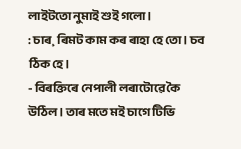লাইটতো নুমাই শুই গলো।
: চাৰ¸ ৰিমট কাম কৰ ৰাহা হে তো। চব ঠিক হে।
- বিৰক্তিৰে নেপালী লৰাটোৱে কৈ উঠিল। তাৰ মতে মই চাগে টিভি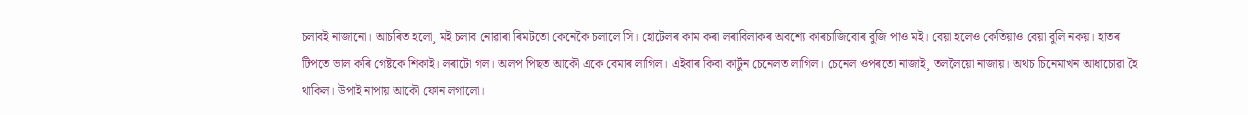চলাবই নাজানো। আচৰিত হলো¸ মই চলাব নোৱাৰা ৰিমটতো কেনেকৈ চলালে সি। হোটেলৰ কাম কৰা লৰাবিলাকৰ অবশ্যে কাৰচাজিবোৰ বুজি পাও মই। বেয়া হলেও কেতিয়াও বেয়া বুলি নকয়। হাতৰ টিপতে ভাল কৰি গেষ্টকে শিকাই। লৰাটো গল। অলপ পিছত আকৌ একে বেমাৰ লাগিল। এইবাৰ কিবা কাৰ্টুন চেনেলত লাগিল। চেনেল ওপৰতো নাজাই¸ তললৈয়ো নাজায়। অথচ চিনেমাখন আধাচোৱা হৈ থাকিল। উপাই নাপায় আকৌ ফোন লগালো।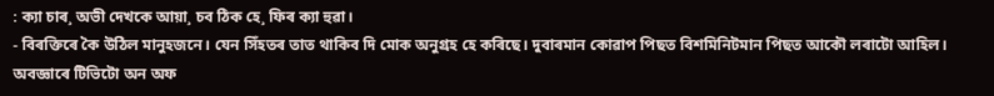: ক্যা চাৰ¸ অভী দেখকে আয়া¸ চব ঠিক হে¸ ফিৰ ক্যা হুৱা।
- বিৰক্তিৰে কৈ উঠিল মানুহজনে। যেন সিঁহতৰ তাত থাকিব দি মোক অনুগ্ৰহ হে কৰিছে। দুবাৰমান কোৱাপ পিছত বিশমিনিটমান পিছত আকৌ লৰাটো আহিল। অবজ্ঞাৰে টিভিটো অন অফ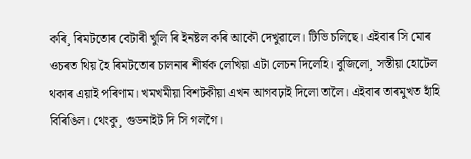কৰি¸ ৰিমটতোৰ বেটাৰী খুলি ৰি ইনষ্টল কৰি আকৌ দেখুৱালে। টিভি চলিছে। এইবাৰ সি মোৰ ওচৰত থিয় হৈ ৰিমটতোৰ চালনাৰ শীৰ্ষক লেখিয়া এটা লেচন দিলেহি। বুজিলো¸ সস্তীয়া হোটেল থকাৰ এয়াই পৰিণাম। খমখমীয়া বিশটকীয়া এখন আগবঢ়াই দিলো তালৈ। এইবাৰ তাৰমুখত হাঁহি বিৰিঙিল। থেংকু¸ গুডনাইট দি সি গলগৈ।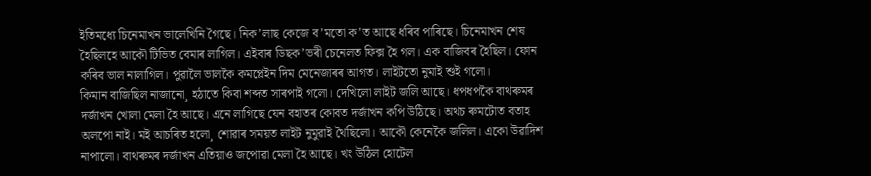ইতিমধ্যে চিনেমাখন ভালেখিনি গৈছে। নিক’লাছ কেজে ব’মতো ক’ত আছে ধৰিব পাৰিছে। চিনেমাখন শেষ হৈছিলহে আকৌ টিভিত বেমাৰ লাগিল। এইবাৰ ডিছক’ভৰী চেনেলত ফিক্স হৈ গল। এক বাজিবৰ হৈছিল। ফোন কৰিব ভাল নালাগিল। পুৱালৈ ভালকৈ কমপ্লেইন দিম মেনেজাৰৰ আগত। লাইটতো নুমাই শুই গলো।
কিমান বাজিছিল নাজানো¸ হঠাতে কিবা শব্দত সাৰপাই গলো। দেখিলো লাইট জলি আছে। ধপধপকৈ বাথৰুমৰ দৰ্জাখন খোলা মেলা হৈ আছে। এনে লাগিছে যেন বহাতৰ কোবত দৰ্জাখন কপি উঠিছে। অথচ ৰুমটোত বতাহ অলপো নাই। মই আচৰিত হলো¸ শোৱাৰ সময়ত লাইট নুমুৱাই থৈছিলো। আকৌ কেনেকৈ জলিল। একো উৱাদিশ নাপালো। বাথৰুমৰ দৰ্জাখন এতিয়াও জপোৱা মেলা হৈ আছে। খং উঠিল হোটেল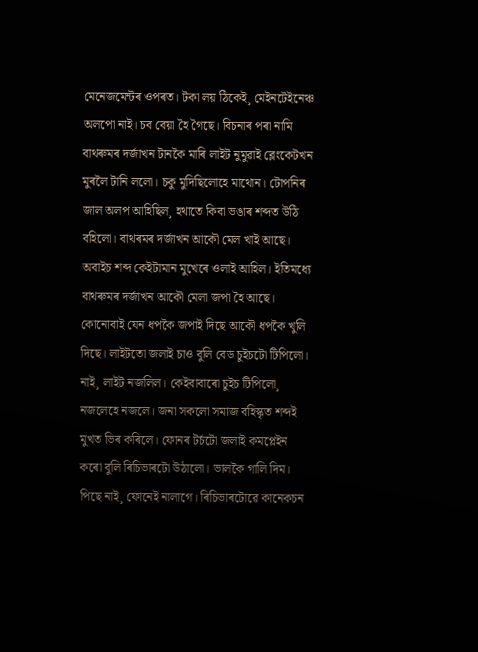মেনেজমেন্টৰ ওপৰত। টকা লয় ঠিকেই¸ মেইনটেইনেঞ্চ অলপো নাই। চব বেয়া হৈ গৈছে। বিচনাৰ পৰা নামি বাথৰুমৰ দৰ্জাখন টানকৈ মাৰি লাইট নুমুৱাই ব্লেংকেটখন মুৰলৈ টানি ললো। চকু মুদিছিলোহে মাথোন। টোপনিৰ জাল অলপ আহিছিল¸ হথাতে কিবা ভঙাৰ শব্দত উঠি বহিলো। বাথৰমৰ দৰ্জাখন আকৌ মেল খাই আছে। অবাইচ শব্দ কেইটামান মুখেৰে ওলাই আহিল। ইতিমধ্যে বাথৰুমৰ দৰ্জাখন আকৌ মেলা জপা হৈ আছে। কোনোবাই যেন ধপকৈ জপাই দিছে আকৌ ধপকৈ খুলি দিছে। লাইটতো জলাই চাও বুলি বেড চুইচটো টিপিলো। নাই¸ লাইট নজলিল। কেইবাবাৰো চুইচ টিপিলো¸ নজলেহে নজলে। জনা সকলো সমাজ বহিস্কৃত শব্দই মুখত ভিৰ কৰিলে। ফোনৰ টৰ্চটো জলাই কমপ্লেইন কৰো বুলি ৰিচিভাৰটো উঠালো। ভালকৈ গালি দিম। পিছে নাই¸ ফোনেই নালাগে। ৰিচিভাৰটোৱে কানেকচন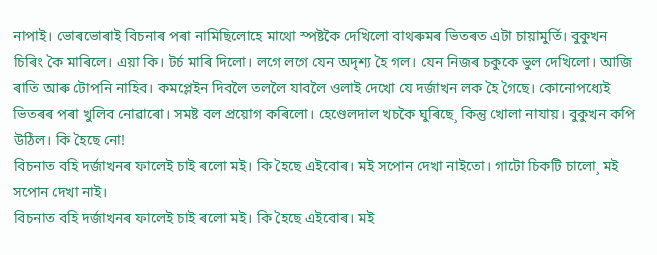নাপাই। ভোৰভোৰাই বিচনাৰ পৰা নামিছিলোহে মাথো স্পষ্টকৈ দেখিলো বাথৰুমৰ ভিতৰত এটা চায়ামুৰ্তি। বুকুখন চিৰিং কৈ মাৰিলে। এয়া কি। টৰ্চ মাৰি দিলো। লগে লগে যেন অদৃশ্য হৈ গল। যেন নিজৰ চকুকে ভুল দেখিলো। আজি ৰাতি আৰু টোপনি নাহিব। কমপ্লেইন দিবলৈ তললৈ যাবলৈ ওলাই দেখো যে দৰ্জাখন লক হৈ গৈছে। কোনোপধ্যেই ভিতৰৰ পৰা খুলিব নোৱাৰো। সমষ্ট বল প্ৰয়োগ কৰিলো। হেণ্ডেলদাল খচকৈ ঘুৰিছে¸ কিন্তু খোলা নাযায়। বুকুখন কপি উঠিল। কি হৈছে নো!
বিচনাত বহি দৰ্জাখনৰ ফালেই চাই ৰলো মই। কি হৈছে এইবোৰ। মই সপোন দেখা নাইতো। গাটো চিকটি চালো¸ মই সপোন দেখা নাই।
বিচনাত বহি দৰ্জাখনৰ ফালেই চাই ৰলো মই। কি হৈছে এইবোৰ। মই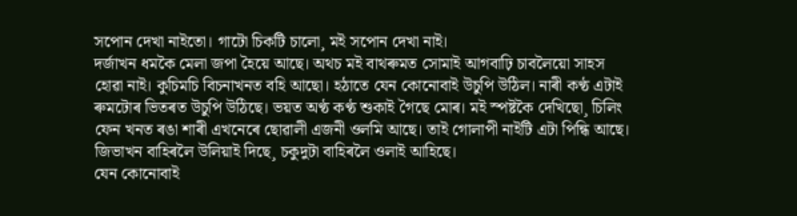সপোন দেখা নাইতো। গাটো চিকটি চালো¸ মই সপোন দেখা নাই।
দৰ্জাখন ধমকৈ মেলা জপা হৈয়ে আছে। অথচ মই বাথৰুমত সোমাই আগবাঢ়ি চাবলৈয়ো সাহস হোৱা নাই। কুচিমচি বিচনাখনত বহি আছো। হঠাতে যেন কোনোবাই উচুপি উঠিল। নাৰী কণ্ঠ এটাই ৰুমটোৰ ভিতৰত উচুপি উঠিছে। ভয়ত অণ্ঠ কণ্ঠ শুকাই গৈছে মোৰ। মই স্পষ্টকৈ দেখিছো¸ চিলিং ফেন খনত ৰঙা শাৰী এখনেৰে ছোৱালী এজনী ওলমি আছে। তাই গোলাপী নাইটি এটা পিন্ধি আছে। জিভাখন বাহিৰলৈ উলিয়াই দিছে¸ চকুদুটা বাহিৰলৈ ওলাই আহিছে।
যেন কোনোবাই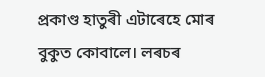প্ৰকাণ্ড হাতুৰী এটাৰেহে মোৰ বুকুত কোবালে। লৰচৰ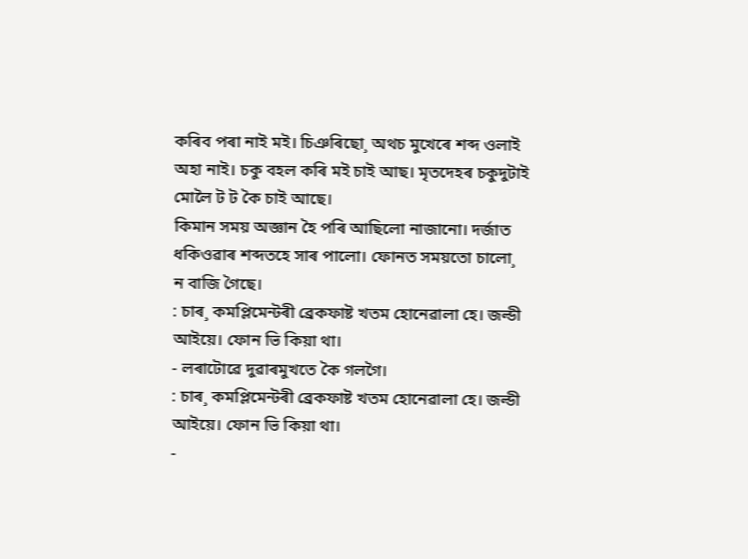কৰিব পৰা নাই মই। চিঞৰিছো¸ অথচ মুখেৰে শব্দ ওলাই অহা নাই। চকু বহল কৰি মই চাই আছ। মৃতদেহৰ চকুদুটাই মোলৈ ট ট কৈ চাই আছে।
কিমান সময় অজ্ঞান হৈ পৰি আছিলো নাজানো। দৰ্জাত ধকিওৱাৰ শব্দতহে সাৰ পালো। ফোনত সময়তো চালো¸ ন বাজি গৈছে।
: চাৰ¸ কমপ্লিমেন্টৰী ব্ৰেকফাষ্ট খতম হোনেৱালা হে। জল্ডী আইয়ে। ফোন ভি কিয়া থা।
- লৰাটোৱে দুৱাৰমুখতে কৈ গলগৈ।
: চাৰ¸ কমপ্লিমেন্টৰী ব্ৰেকফাষ্ট খতম হোনেৱালা হে। জল্ডী আইয়ে। ফোন ভি কিয়া থা।
-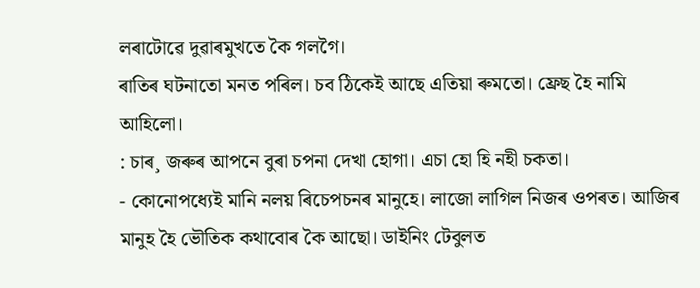লৰাটোৱে দুৱাৰমুখতে কৈ গলগৈ।
ৰাতিৰ ঘটনাতো মনত পৰিল। চব ঠিকেই আছে এতিয়া ৰুমতো। ফ্ৰেছ হৈ নামি আহিলো।
: চাৰ¸ জৰুৰ আপনে বুৰা চপনা দেখা হোগা। এচা হো হি নহী চকতা।
- কোনোপধ্যেই মানি নলয় ৰিচেপচনৰ মানুহে। লাজো লাগিল নিজৰ ওপৰত। আজিৰ মানুহ হৈ ভৌতিক কথাবোৰ কৈ আছো। ডাইনিং টেবুলত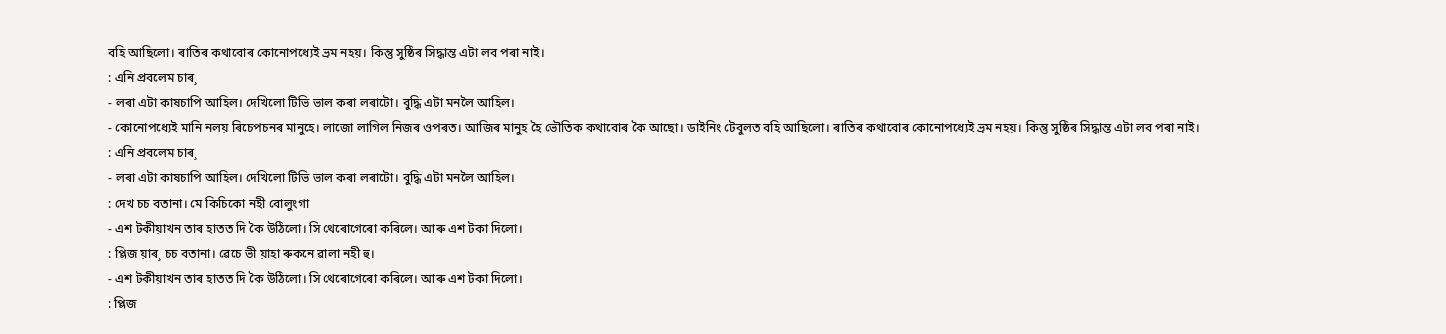বহি আছিলো। ৰাতিৰ কথাবোৰ কোনোপধ্যেই ভ্ৰম নহয়। কিন্তু সুষ্ঠিৰ সিদ্ধান্ত এটা লব পৰা নাই।
: এনি প্ৰবলেম চাৰ¸
- লৰা এটা কাষচাপি আহিল। দেখিলো টিভি ভাল কৰা লৰাটো। বুদ্ধি এটা মনলৈ আহিল।
- কোনোপধ্যেই মানি নলয় ৰিচেপচনৰ মানুহে। লাজো লাগিল নিজৰ ওপৰত। আজিৰ মানুহ হৈ ভৌতিক কথাবোৰ কৈ আছো। ডাইনিং টেবুলত বহি আছিলো। ৰাতিৰ কথাবোৰ কোনোপধ্যেই ভ্ৰম নহয়। কিন্তু সুষ্ঠিৰ সিদ্ধান্ত এটা লব পৰা নাই।
: এনি প্ৰবলেম চাৰ¸
- লৰা এটা কাষচাপি আহিল। দেখিলো টিভি ভাল কৰা লৰাটো। বুদ্ধি এটা মনলৈ আহিল।
: দেখ চচ বতানা। মে কিচিকো নহী বোলুংগা
- এশ টকীয়াখন তাৰ হাতত দি কৈ উঠিলো। সি থেৰোগেৰো কৰিলে। আৰু এশ টকা দিলো।
: প্লিজ য়াৰ¸ চচ বতানা। ৱেচে ভী য়াহা ৰুকনে ৱালা নহী হু।
- এশ টকীয়াখন তাৰ হাতত দি কৈ উঠিলো। সি থেৰোগেৰো কৰিলে। আৰু এশ টকা দিলো।
: প্লিজ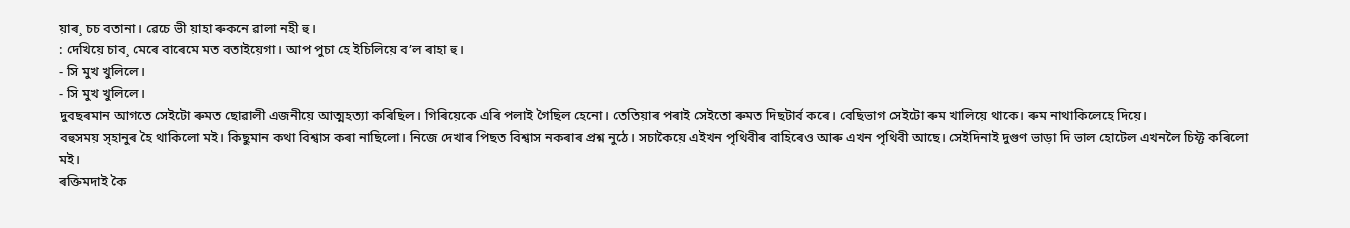য়াৰ¸ চচ বতানা। ৱেচে ভী য়াহা ৰুকনে ৱালা নহী হু।
: দেখিয়ে চাব¸ মেৰে বাৰেমে মত বতাইয়েগা। আপ পুচা হে ইচিলিয়ে ব’ল ৰাহা হু।
- সি মুখ খুলিলে।
- সি মুখ খুলিলে।
দুবছৰমান আগতে সেইটো ৰুমত ছোৱালী এজনীয়ে আত্মহত্যা কৰিছিল। গিৰিয়েকে এৰি পলাই গৈছিল হেনো। তেতিয়াৰ পৰাই সেইতো ৰুমত দিছটাৰ্ব কৰে। বেছিভাগ সেইটো ৰুম খালিয়ে থাকে। ৰুম নাথাকিলেহে দিয়ে।
বহুসময় স্হানুৰ হৈ থাকিলো মই। কিছুমান কথা বিশ্বাস কৰা নাছিলো। নিজে দেখাৰ পিছত বিশ্বাস নকৰাৰ প্ৰশ্ন নুঠে। সচাকৈয়ে এইখন পৃথিবীৰ বাহিৰেও আৰু এখন পৃথিবী আছে। সেইদিনাই দুগুণ ভাড়া দি ভাল হোটেল এখনলৈ চিফ্ট কৰিলো মই।
ৰক্তিমদাই কৈ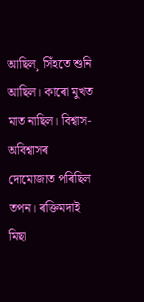আছিল¸ সিঁহতে শুনি আছিল। কাৰো মুখত মাত নাছিল। বিশ্বাস-অবিশ্বাসৰ দোমোজাত পৰিছিল তপন। ৰক্তিমদাই মিছা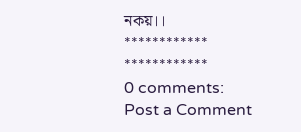নকয়।।
************
************
0 comments:
Post a Comment